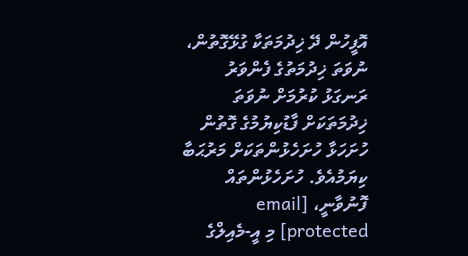އޮފީހުން ދޭ ޚިދުމަތަކާ ގުޅޭގޮތުން، ނުވަތަ ޚިދުމަތުގެ ފެންވަރު ރަނގަޅު ކުރުމަށް ނުވަތަ ޚިދުމަތަކަށް ފާޑުކިޔުމުގެ ގޮތުން ހުށަހަޅާ ހުށަހެޅުންތަކަށް މަރުޙަބާ ކިޔަމުއެވެ. ހުށަހެޅުންތައް ފޮނުވާނީ، [email protected] މި އީ-މެއިލްގެ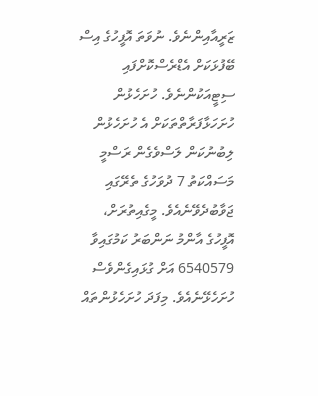ޒަރީއާއިންނެވެ. ނުވަތަ އޮފީހުގެ އިސް ބޭފުޅަކަށް އެޑްރެސްކޮށްފައި ސިޓީއަކުންނެވެ. ހުށަހެޅުން ހުށަހަޅާފަރާތްތަކަށް އެ ހުށަހެޅުން ލިބުނުކަން ލަސްވެގެން ރަސްމީ މަސައްކަތު 7 ދުވަހުގެ ތެރޭގައި ޖަވާބުދެވޭނެއެވެ. މީގެއިތުރަށް، އޮފީހުގެ އާންމު ނަންބަރު ކަމުގައިވާ 6540579 އަށް ގުޅައިގެންވެސް ހުށަހެޅޭނެއެވެ. މިފަދަ ހުށަހެޅުންތައް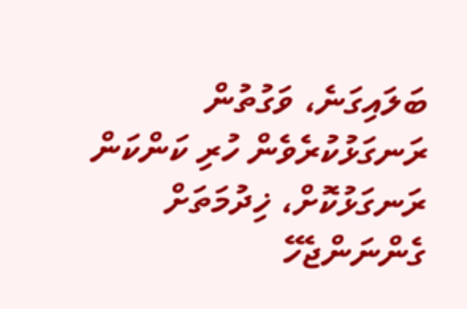ބަލައިގަނެ، ވަގުތުން ރަނގަޅުކުރެވެން ހުރި ކަންކަން ރަނގަޅުކޮށް، ޚިދުމަތަށް ގެންނަންޖެހޭ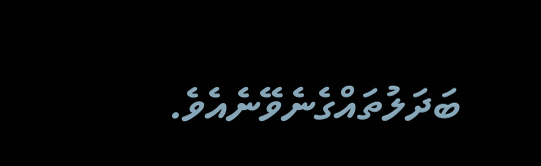ބަދަލުތައްގެނެވޭނެއެވެ.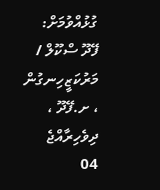ގުޅުއްވުމަށް:
ފޭދޫ ސްކޫލް / މަރުކަޒީހިނގުން ، ށ.ފޭދޫ ، ދިވެހިރާއްޖެ
04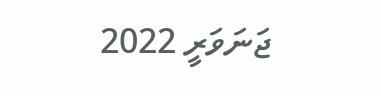ޖަނަވަރީ 2022